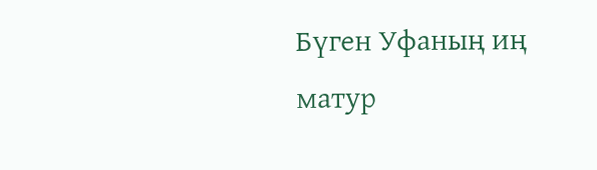Бүген Уфаның иң матур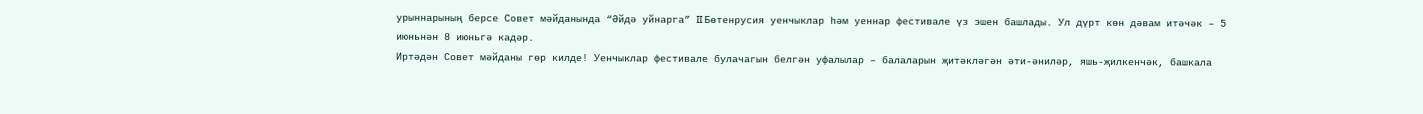урыннарының берсе Совет мәйданында “Әйдә уйнарга” II Бөтенрусия уенчыклар һәм уеннар фестивале үз эшен башлады. Ул дүрт көн дәвам итәчәк – 5 июньнән 8 июньгә кадәр.
Иртәдән Совет мәйданы гөр килде! Уенчыклар фестивале булачагын белгән уфалылар – балаларын җитәкләгән әти-әниләр, яшь-җилкенчәк, башкала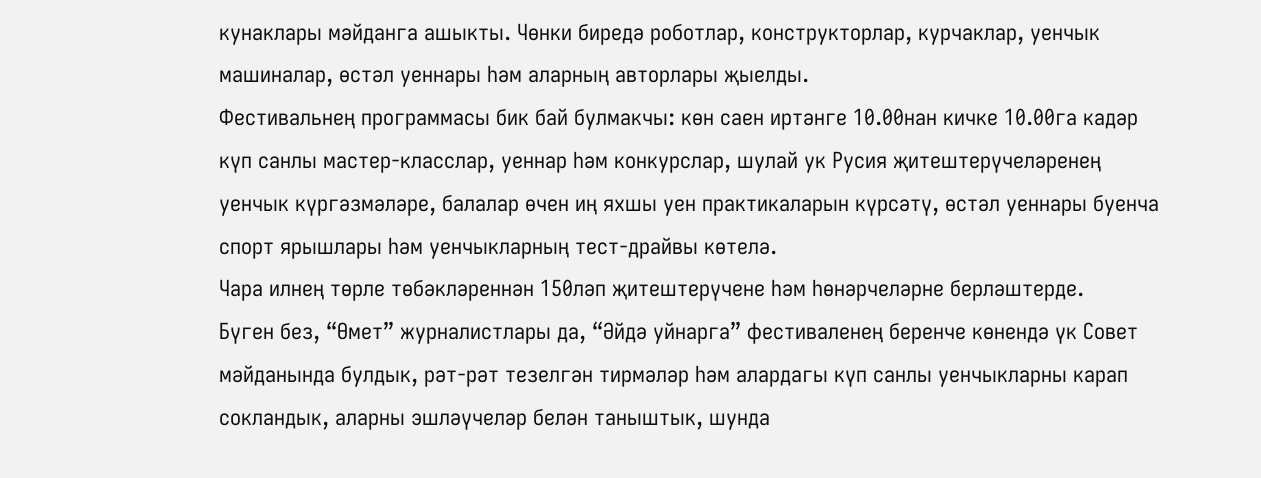кунаклары мәйданга ашыкты. Чөнки биредә роботлар, конструкторлар, курчаклар, уенчык машиналар, өстәл уеннары һәм аларның авторлары җыелды.
Фестивальнең программасы бик бай булмакчы: көн саен иртәнге 10.00нан кичке 10.00га кадәр күп санлы мастер-класслар, уеннар һәм конкурслар, шулай ук Русия җитештерүчеләренең уенчык күргәзмәләре, балалар өчен иң яхшы уен практикаларын күрсәтү, өстәл уеннары буенча спорт ярышлары һәм уенчыкларның тест-драйвы көтелә.
Чара илнең төрле төбәкләреннән 150ләп җитештерүчене һәм һөнәрчеләрне берләштерде.
Бүген без, “Өмет” журналистлары да, “Әйдә уйнарга” фестиваленең беренче көнендә үк Совет мәйданында булдык, рәт-рәт тезелгән тирмәләр һәм алардагы күп санлы уенчыкларны карап сокландык, аларны эшләүчеләр белән таныштык, шунда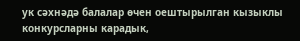ук сәхнәдә балалар өчен оештырылган кызыклы конкурсларны карадык,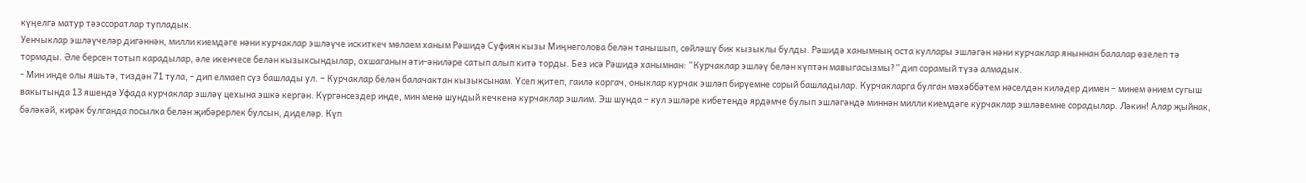күңелгә матур тәэссоратлар тупладык.
Уенчыклар эшләүчеләр дигәннән, милли киемдәге нәни курчаклар эшләүче искиткеч мөлаем ханым Рәшидә Суфиян кызы Миңнеголова белән танышып, сөйләшү бик кызыклы булды. Рәшидә ханымның оста куллары эшләгән нәни курчаклар яныннан балалар өзелеп тә тормады. Әле берсен тотып карадылар, әле икенчесе белән кызыксындылар, охшаганын әти-әниләре сатып алып китә торды. Без исә Рәшидә ханымнан: “Курчаклар эшләү белән күптән мавыгасызмы?” дип сорамый түзә алмадык.
- Мин инде олы яшьтә, тиздән 71 тула, - дип елмаеп сүз башлады ул. – Курчаклар белән балачактан кызыксынам. Үсеп җитеп, гаилә коргач, оныклар курчак эшләп бирүемне сорый башладылар. Курчакларга булган мәхәббәтем нәселдән киләдер димен – минем әнием сугыш вакытында 13 яшендә Уфада курчаклар эшләү цехына эшкә кергән. Күргәнсездер инде, мин менә шундый кечкенә курчаклар эшлим. Эш шунда – кул эшләре кибетендә ярдәмче булып эшләгәндә миннән милли киемдәге курчаклар эшләвемне сорадылар. Ләкин! Алар җыйнак, бәләкәй, кирәк булганда посылка белән җибәрерлек булсын, диделәр. Күп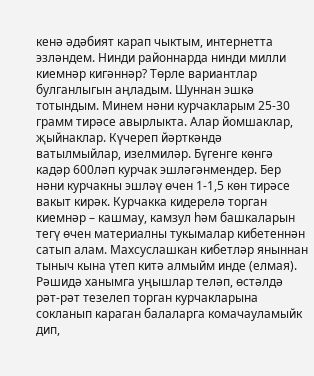кенә әдәбият карап чыктым, интернетта эзләндем. Нинди районнарда нинди милли киемнәр кигәннәр? Төрле вариантлар булганлыгын аңладым. Шуннан эшкә тотындым. Минем нәни курчакларым 25-30 грамм тирәсе авырлыкта. Алар йомшаклар, җыйнаклар. Күчереп йәрткәндә ватылмыйлар, изелмиләр. Бүгенге көнгә кадәр 600ләп курчак эшләгәнмендер. Бер нәни курчакны эшләү өчен 1-1,5 көн тирәсе вакыт кирәк. Курчакка кидерелә торган киемнәр – кашмау, камзул һәм башкаларын тегү өчен материалны тукымалар кибетеннән сатып алам. Махсуслашкан кибетләр яныннан тыныч кына үтеп китә алмыйм инде (елмая).
Рәшидә ханымга уңышлар теләп, өстәлдә рәт-рәт тезелеп торган курчакларына сокланып караган балаларга комачауламыйк дип,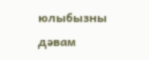юлыбызны дәвам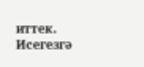иттек.
Исегезгә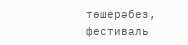төшерәбез, фестиваль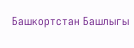Башкортстан Башлыгы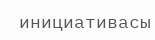инициативасы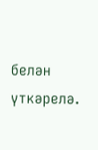белән үткәрелә.